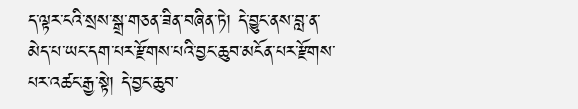ད་ལྟར་ངའི་སྲས་སྒྲ་གཅན་ཟིན་བཞིན་ཏེ། དེ་བྱུང་ནས་བླ་ན་མེད་པ་ཡང་དག་པར་རྫོགས་པའི་བྱང་ཆུབ་མངོན་པར་རྫོགས་པར་འཚང་རྒྱ་སྟེ། དེ་བྱང་ཆུབ་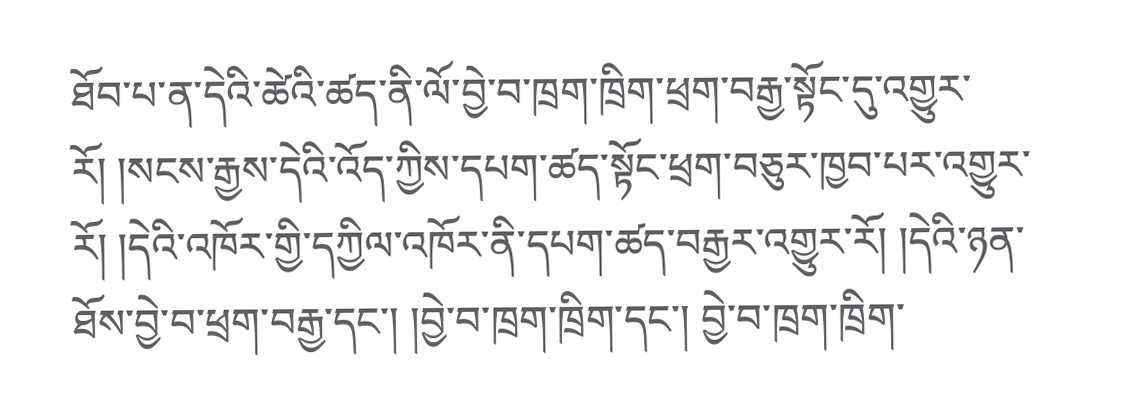ཐོབ་པ་ན་དེའི་ཚེའི་ཚད་ནི་ལོ་བྱེ་བ་ཁྲག་ཁྲིག་ཕྲག་བརྒྱ་སྟོང་དུ་འགྱུར་རོ། །སངས་རྒྱས་དེའི་འོད་ཀྱིས་དཔག་ཚད་སྟོང་ཕྲག་བཅུར་ཁྱབ་པར་འགྱུར་རོ། །དེའི་འཁོར་གྱི་དཀྱིལ་འཁོར་ནི་དཔག་ཚད་བརྒྱར་འགྱུར་རོ། །དེའི་ཉན་ཐོས་བྱེ་བ་ཕྲག་བརྒྱ་དང་། །བྱེ་བ་ཁྲག་ཁྲིག་དང་། བྱེ་བ་ཁྲག་ཁྲིག་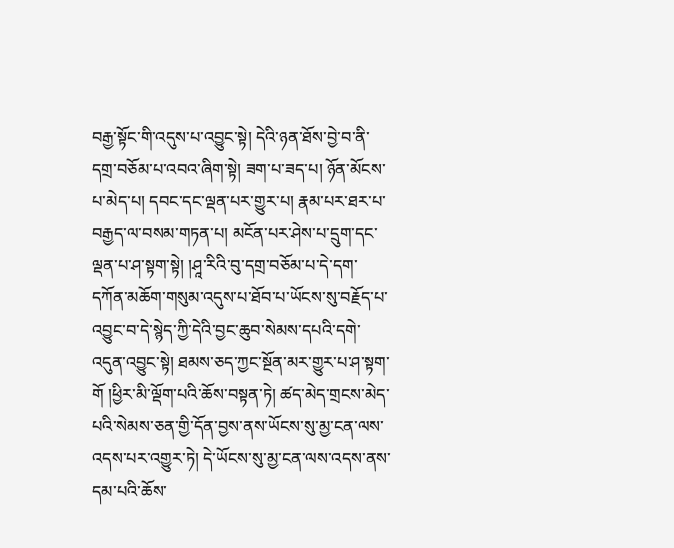བརྒྱ་སྟོང་གི་འདུས་པ་འབྱུང་སྟེ། དེའི་ཉན་ཐོས་བྱེ་བ་ནི་དགྲ་བཅོམ་པ་འབའ་ཞིག་སྟེ། ཟག་པ་ཟད་པ། ཉོན་མོངས་པ་མེད་པ། དབང་དང་ལྡན་པར་གྱུར་པ། རྣམ་པར་ཐར་པ་བརྒྱད་ལ་བསམ་གཏན་པ། མངོན་པར་ཤེས་པ་དྲུག་དང་ལྡན་པ་ཤ་སྟག་སྟེ། །ཤཱ་རིའི་བུ་དགྲ་བཅོམ་པ་དེ་དག་དཀོན་མཆོག་གསུམ་འདུས་པ་ཐོབ་པ་ཡོངས་སུ་བརྗོད་པ་འབྱུང་བ་དེ་སྙེད་ཀྱི་དེའི་བྱང་ཆུབ་སེམས་དཔའི་དགེ་འདུན་འབྱུང་སྟེ། ཐམས་ཅད་ཀྱང་སྔོན་མར་གྱུར་པ་ཤ་སྟག་གོ །ཕྱིར་མི་ལྡོག་པའི་ཆོས་བསྟན་ཏེ། ཚད་མེད་གྲངས་མེད་པའི་སེམས་ཅན་གྱི་དོན་བྱས་ནས་ཡོངས་སུ་མྱ་ངན་ལས་འདས་པར་འགྱུར་ཏེ། དེ་ཡོངས་སུ་མྱ་ངན་ལས་འདས་ནས་དམ་པའི་ཆོས་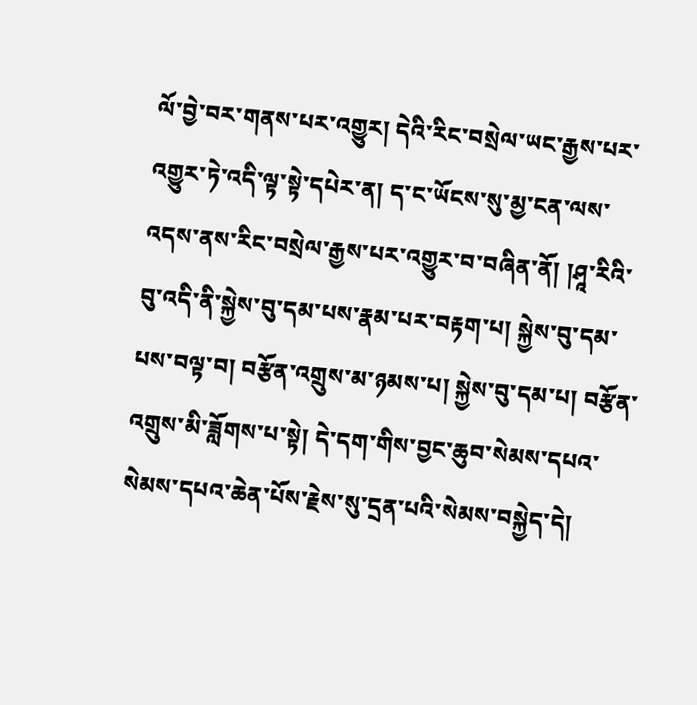ལོ་བྱེ་བར་གནས་པར་འགྱུར། དེའི་རིང་བསྲེལ་ཡང་རྒྱས་པར་འགྱུར་ཏེ་འདི་ལྟ་སྟེ་དཔེར་ན། ད་ང་ཡོངས་སུ་མྱ་ངན་ལས་འདས་ནས་རིང་བསྲེལ་རྒྱས་པར་འགྱུར་བ་བཞིན་ནོ། །ཤཱ་རིའི་བུ་འདི་ནི་སྐྱེས་བུ་དམ་པས་རྣམ་པར་བརྟག་པ། སྐྱེས་བུ་དམ་པས་བལྟ་བ། བརྩོན་འགྲུས་མ་ཉམས་པ། སྐྱེས་བུ་དམ་པ། བརྩོན་འགྲུས་མི་ཟློགས་པ་སྟེ། དེ་དག་གིས་བྱང་ཆུབ་སེམས་དཔའ་སེམས་དཔའ་ཆེན་པོས་རྗེས་སུ་དྲན་པའི་སེམས་བསྐྱེད་དེ།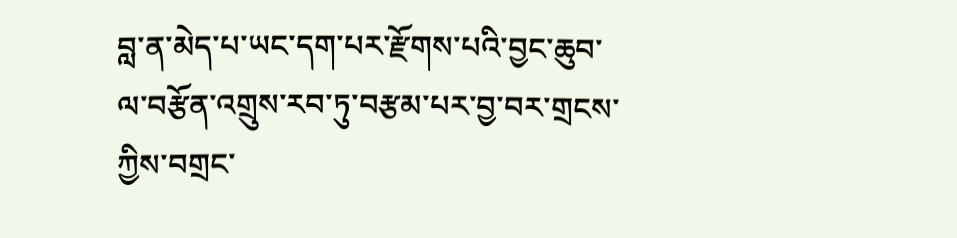བླ་ན་མེད་པ་ཡང་དག་པར་རྫོགས་པའི་བྱང་ཆུབ་ལ་བརྩོན་འགྲུས་རབ་ཏུ་བརྩམ་པར་བྱ་བར་གྲངས་ཀྱིས་བགྲང་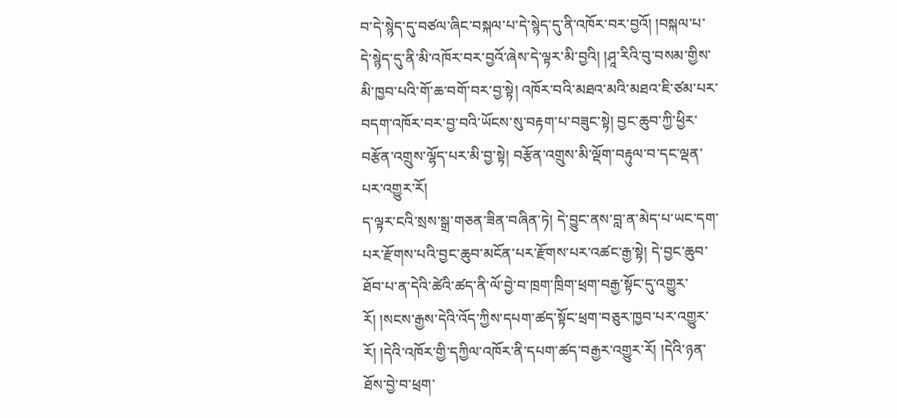བ་དེ་སྙེད་དུ་བཙལ་ཞིང་བསྐལ་པ་དེ་སྙེད་དུ་ནི་འཁོར་བར་བྱའོ། །བསྐལ་པ་དེ་སྙེད་དུ་ནི་མི་འཁོར་བར་བྱའོ་ཞེས་དེ་ལྟར་མི་བྱའི། །ཤཱ་རིའི་བུ་བསམ་གྱིས་མི་ཁྱབ་པའི་གོ་ཆ་བགོ་བར་བྱ་སྟེ། འཁོར་བའི་མཐའ་མའི་མཐའ་ཇི་ཙམ་པར་བདག་འཁོར་བར་བྱ་བའི་ཡོངས་སུ་བརྟག་པ་བཟུང་སྟེ། བྱང་ཆུབ་ཀྱི་ཕྱིར་བརྩོན་འགྲུས་ལྷོད་པར་མི་བྱ་སྟེ། བརྩོན་འགྲུས་མི་ལྡོག་བརྟུལ་བ་དང་ལྡན་པར་འགྱུར་རོ།
ད་ལྟར་ངའི་སྲས་སྒྲ་གཅན་ཟིན་བཞིན་ཏེ། དེ་བྱུང་ནས་བླ་ན་མེད་པ་ཡང་དག་པར་རྫོགས་པའི་བྱང་ཆུབ་མངོན་པར་རྫོགས་པར་འཚང་རྒྱ་སྟེ། དེ་བྱང་ཆུབ་ཐོབ་པ་ན་དེའི་ཚེའི་ཚད་ནི་ལོ་བྱེ་བ་ཁྲག་ཁྲིག་ཕྲག་བརྒྱ་སྟོང་དུ་འགྱུར་རོ། །སངས་རྒྱས་དེའི་འོད་ཀྱིས་དཔག་ཚད་སྟོང་ཕྲག་བཅུར་ཁྱབ་པར་འགྱུར་རོ། །དེའི་འཁོར་གྱི་དཀྱིལ་འཁོར་ནི་དཔག་ཚད་བརྒྱར་འགྱུར་རོ། །དེའི་ཉན་ཐོས་བྱེ་བ་ཕྲག་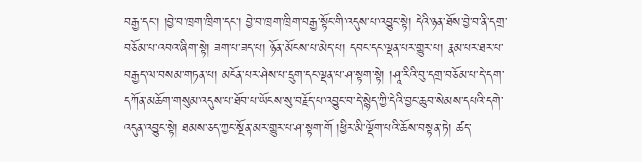བརྒྱ་དང་། །བྱེ་བ་ཁྲག་ཁྲིག་དང་། བྱེ་བ་ཁྲག་ཁྲིག་བརྒྱ་སྟོང་གི་འདུས་པ་འབྱུང་སྟེ། དེའི་ཉན་ཐོས་བྱེ་བ་ནི་དགྲ་བཅོམ་པ་འབའ་ཞིག་སྟེ། ཟག་པ་ཟད་པ། ཉོན་མོངས་པ་མེད་པ། དབང་དང་ལྡན་པར་གྱུར་པ། རྣམ་པར་ཐར་པ་བརྒྱད་ལ་བསམ་གཏན་པ། མངོན་པར་ཤེས་པ་དྲུག་དང་ལྡན་པ་ཤ་སྟག་སྟེ། །ཤཱ་རིའི་བུ་དགྲ་བཅོམ་པ་དེ་དག་དཀོན་མཆོག་གསུམ་འདུས་པ་ཐོབ་པ་ཡོངས་སུ་བརྗོད་པ་འབྱུང་བ་དེ་སྙེད་ཀྱི་དེའི་བྱང་ཆུབ་སེམས་དཔའི་དགེ་འདུན་འབྱུང་སྟེ། ཐམས་ཅད་ཀྱང་སྔོན་མར་གྱུར་པ་ཤ་སྟག་གོ །ཕྱིར་མི་ལྡོག་པའི་ཆོས་བསྟན་ཏེ། ཚད་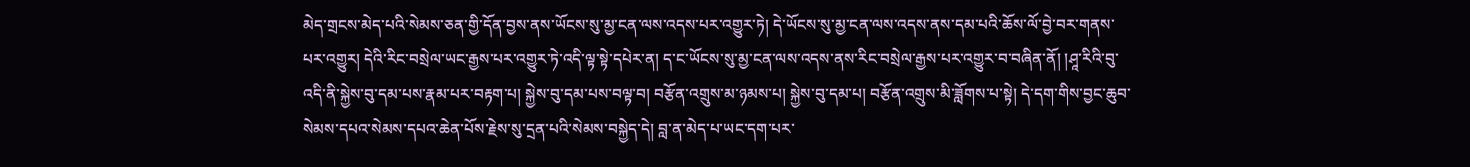མེད་གྲངས་མེད་པའི་སེམས་ཅན་གྱི་དོན་བྱས་ནས་ཡོངས་སུ་མྱ་ངན་ལས་འདས་པར་འགྱུར་ཏེ། དེ་ཡོངས་སུ་མྱ་ངན་ལས་འདས་ནས་དམ་པའི་ཆོས་ལོ་བྱེ་བར་གནས་པར་འགྱུར། དེའི་རིང་བསྲེལ་ཡང་རྒྱས་པར་འགྱུར་ཏེ་འདི་ལྟ་སྟེ་དཔེར་ན། ད་ང་ཡོངས་སུ་མྱ་ངན་ལས་འདས་ནས་རིང་བསྲེལ་རྒྱས་པར་འགྱུར་བ་བཞིན་ནོ། །ཤཱ་རིའི་བུ་འདི་ནི་སྐྱེས་བུ་དམ་པས་རྣམ་པར་བརྟག་པ། སྐྱེས་བུ་དམ་པས་བལྟ་བ། བརྩོན་འགྲུས་མ་ཉམས་པ། སྐྱེས་བུ་དམ་པ། བརྩོན་འགྲུས་མི་ཟློགས་པ་སྟེ། དེ་དག་གིས་བྱང་ཆུབ་སེམས་དཔའ་སེམས་དཔའ་ཆེན་པོས་རྗེས་སུ་དྲན་པའི་སེམས་བསྐྱེད་དེ། བླ་ན་མེད་པ་ཡང་དག་པར་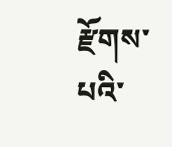རྫོགས་པའི་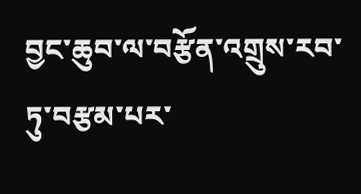བྱང་ཆུབ་ལ་བརྩོན་འགྲུས་རབ་ཏུ་བརྩམ་པར་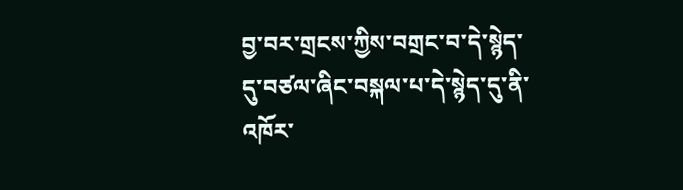བྱ་བར་གྲངས་ཀྱིས་བགྲང་བ་དེ་སྙེད་དུ་བཙལ་ཞིང་བསྐལ་པ་དེ་སྙེད་དུ་ནི་འཁོར་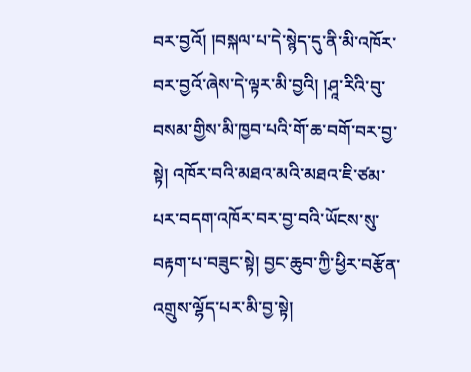བར་བྱའོ། །བསྐལ་པ་དེ་སྙེད་དུ་ནི་མི་འཁོར་བར་བྱའོ་ཞེས་དེ་ལྟར་མི་བྱའི། །ཤཱ་རིའི་བུ་བསམ་གྱིས་མི་ཁྱབ་པའི་གོ་ཆ་བགོ་བར་བྱ་སྟེ། འཁོར་བའི་མཐའ་མའི་མཐའ་ཇི་ཙམ་པར་བདག་འཁོར་བར་བྱ་བའི་ཡོངས་སུ་བརྟག་པ་བཟུང་སྟེ། བྱང་ཆུབ་ཀྱི་ཕྱིར་བརྩོན་འགྲུས་ལྷོད་པར་མི་བྱ་སྟེ།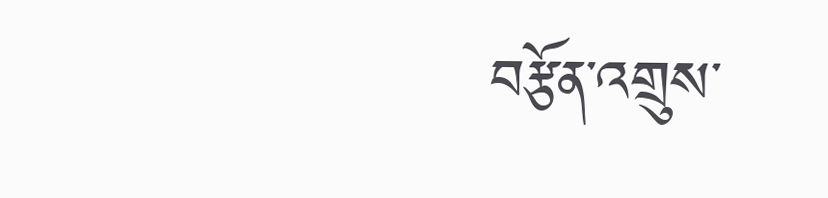བརྩོན་འགྲུས་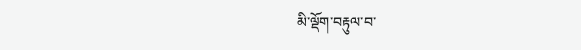མི་ལྡོག་བརྟུལ་བ་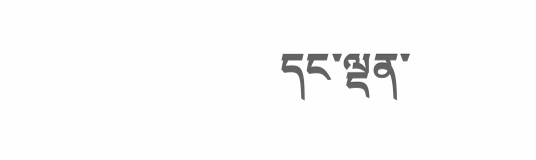དང་ལྡན་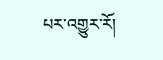པར་འགྱུར་རོ།